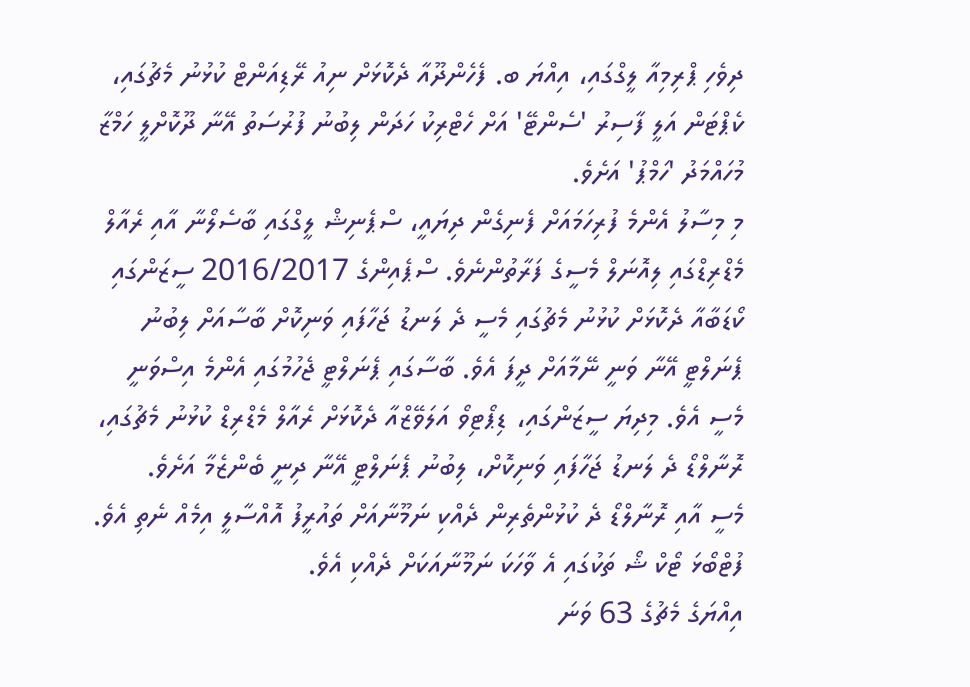ދިވެހި ޕްރިމިއާ ލީގްގައި، އިއްޔަ ބ. ފެހެންދޫއާ ދެކޮޅަށް ނިއު ރޭޑިއަންޓް ކުޅުނު މެޗުގައި، ކެޕްޓަން އަލީ ފާސިރު 'ސެންޓޭ' އަށް ހެޓްރިކު ހަދަން ލިބުނު ފުރުސަތު އޭނާ ދޫކޮށްލީ ހަމްޒާ މުހައްމަދު 'ހަމްޕު' އަށެވެ.
މި މިސާލު އެންމެ ފުރިހަމައަށް ފެނިގެން ދިޔައީ، ސްޕެނިޝް ލީގްގައި ބާސެލޯނާ އާއި ރެއާލް މެޑްރިޑްގައި ލިއޮނަލް މެސީގެ ފަރާތުންނެވެ. ސްޕެއިންގެ 2016/2017 ސީޒަންގައި ކޯޑަބާއާ ދެކޮޅަށް ކުޅުނު މެޗުގައި މެސީ ދެ ލަނޑު ޖަހާފައި ވަނިކޮށް ބާސާއަށް ލިބުނު ޕެނަލްޓީ އޭނާ ވަނީ ނޭމާއަށް ދީފަ އެވެ. ބާސާގައި ޕެނަލްޓީ ޖެހުމުގައި އެންމެ އިސްވަނީ މެސީ އެވެ. މިދިޔަ ސީޒަންގައި، ޑިޕޯޓިވޯ އަލަވޭޒްއާ ދެކޮޅަށް ރެއާލް މެޑްރިޑް ކުޅުނު މެޗުގައި، ރޮނާލްޑޯ ދެ ލަނޑު ޖަހާފައި ވަނިކޮށް، ލިބުނު ޕެނަލްޓީ އޭނާ ދިނީ ބެންޒެމާ އަށެވެ.
މެސީ އާއި ރޮނާލްޑޯ ދެ ކުޅުންތެރިން ދެއްކި ނަމޫނާއަށް ތައުރީފު އޮއްސާލީ އިމެއް ނެތި އެވެ. ފުޓްބޯޅަ ޓޯކް ޝޯ ތަކުގައި އެ ވާހަކަ ނަމޫނާއަކަށް ދެއްކި އެވެ.
އިއްޔަގެ މެޗުގެ 63 ވަނަ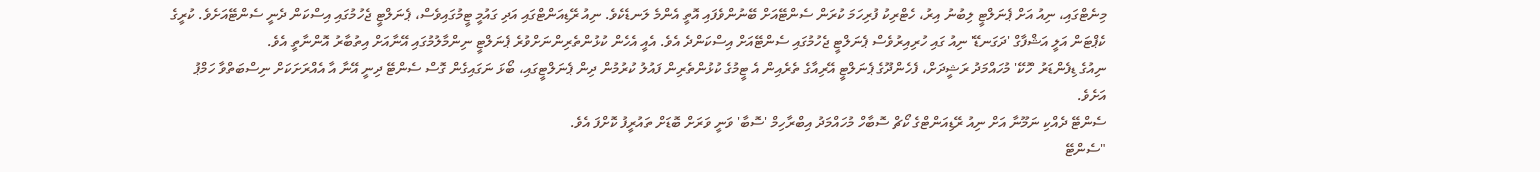މިނެޓްގައި، ނިއު އަށް ޕެނަލްޓީ ލިބުނު އިރު، ހެޓްރިކު ފުރިހަމަ ކުރަން ސެންޓޭއަށް ބޭނުންވެފައި އޮތީ އެންމެ ލަނޑެކެވެ. ނިއު ރޭޑިއަންޓްގައި އަދި ގައުމީ ޓީމުގައިވެސް، ޕެނަލްޓީ ޖެހުމުގައި އިސްކަން ދެނީ ސެންޓޭއަށެވެ. ކުރީގެ ކެޕްޓަން އަލީ އަޝްފާގް 'ދަގަނޑޭ' ނިއު ގައި ހުރިއިރުވެސް ޕެނަލްޓީ ޖެހުމުގައި ސެންޓޭއަށް އިސްކަންދެ އެވެ. އެއީ އެހެން ކުޅުންތެރިންނަށްވުރެ ޕެނަލްޓީ ނިންމާލުމުގައި އޭނާއަށް އިތުބާރު އޮންނާތީ އެވެ.
ނިއުގެ ޑިފެންޑަރު 'ހޮކޭ' މުހައްމަދު ރަޝީދަށް، ފެހެންދޫގެ ޕެނަލްޓީ އޭރިއާގެ ތެރެއިން އެ ޓީމުގެ ކުޅުންތެރިން ފައުލު ކުރުމުން ދިން ޕެނަލްޓީގައި، ބޯޅަ ނަގައިގެން ގޮސް ސެންޓޭ ދިނީ އޭނާ އާ އެއްރަށަކަށް ނިސްބަތްވާ ހަމްޕު އަށެވެ.
ސެންޓޭ ދެއްކި ނަމޫނާ އަށް ނިއު ރޭޑިއަންޓްގެ ކޯޗް ސޮބާހް މުހައްމަދު އިބްރާހިމް 'ސޮބާ' ވަނީ ވަރަށް ބޮޑަށް ތައުރީފު ކޮށްފަ އެވެ.
"ސެންޓޭ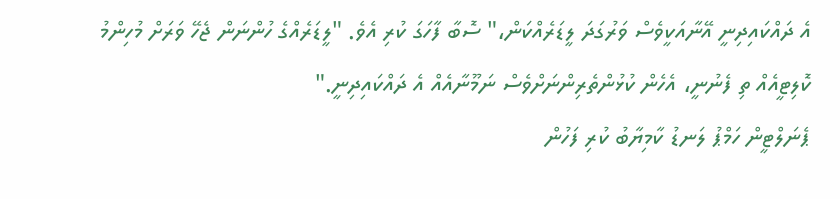އެ ދައްކައިދިނީ އޭނާއަކީވެސް ވަރުގަދަ ލީޑަރެއްކަން،" ސޮބާ ފާހަގަ ކުރި އެވެ. "ލީޑަރެއްގެ ހުންނަން ޖެހޭ ވަރަށް މުހިންމު ކޮލިޓީއެއް ތި ފެނުނީ، އެހެން ކުޅުންތެރިންނަށްވެސް ނަމޫނާއެއް އެ ދައްކައިދިނީ."
ޕެނަލްޓީން ހަމްޕު ލަނޑު ކާމިޔާބު ކުރި ފަހުން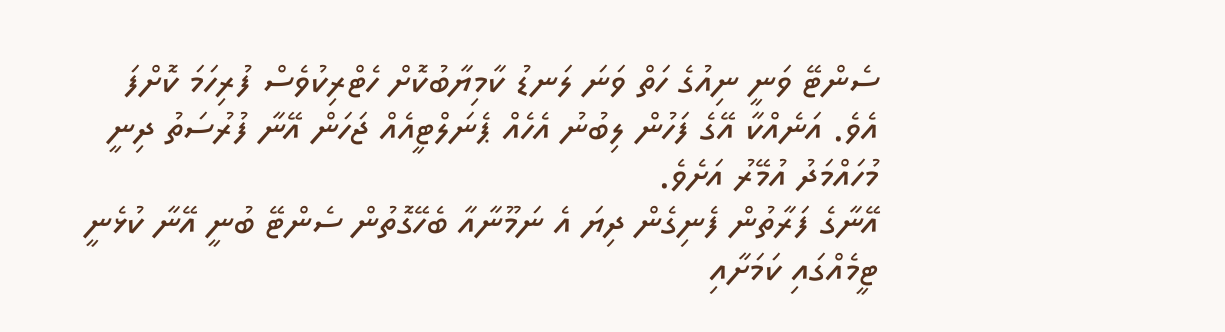ސެންޓޭ ވަނީ ނިއުގެ ހަތް ވަނަ ލަނޑު ކާމިޔާބުކޮށް ހެޓްރިކުވެސް ފުރިހަމަ ކޮށްފަ އެވެ. އަނެއްކާ އޭގެ ފަހުން ލިބުނު އެހެއް ޕެނަލްޓީއެއް ޖަހަން އޭނާ ފުރުސަތު ދިނީ މުހައްމަދު އުމޭރު އަށެވެ.
އޭނާގެ ފަރާތުން ފެނިގެން ދިޔަ އެ ނަމޫނާއާ ބެހޭގޮތުން ސެންޓޭ ބުނީ އޭނާ ކުޅެނީ ޓީމެއްގައި ކަމަށާއި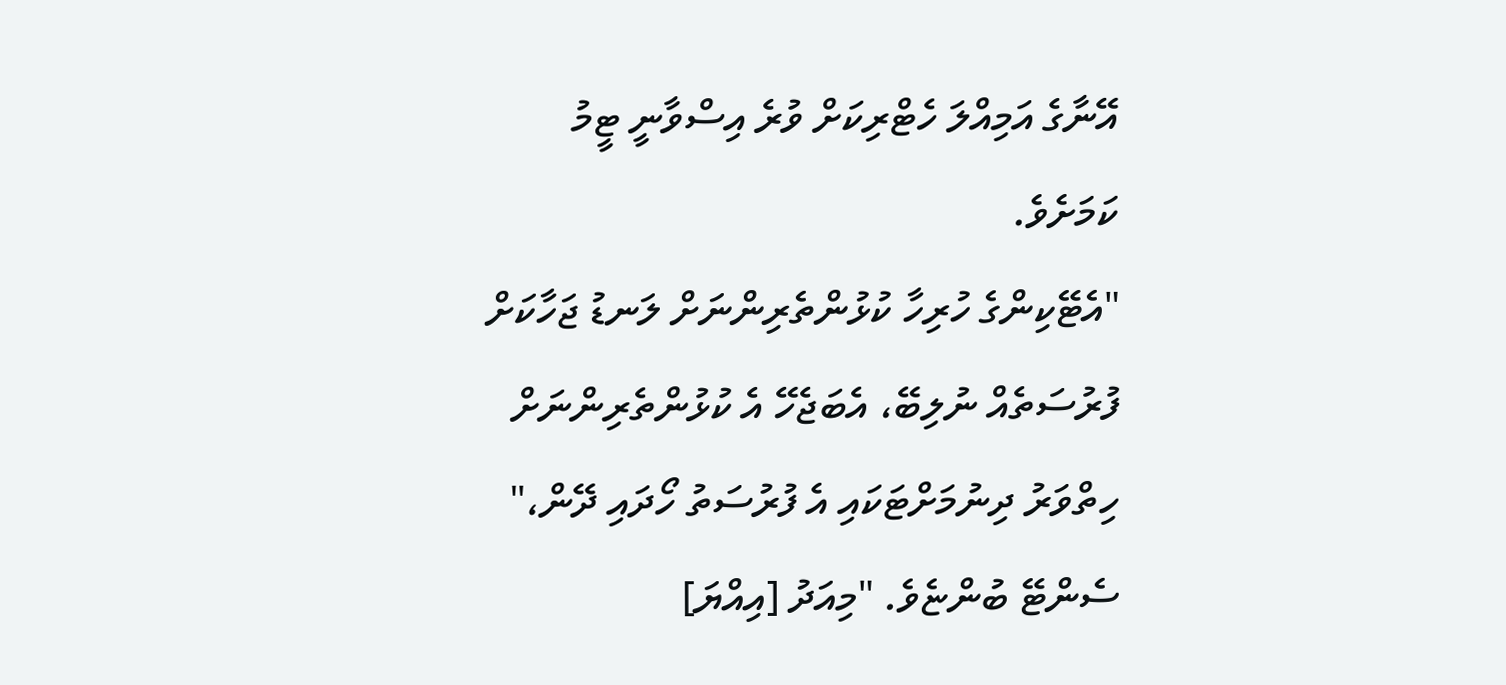އޭނާގެ އަމިއްލަ ހެޓްރިކަށް ވުރެ އިސްވާނީ ޓީމު ކަމަށެވެ.
"އެޓޭކިންގެ ހުރިހާ ކުޅުންތެރިންނަށް ލަނޑު ޖަހާކަށް ފުރުސަތެއް ނުލިބޭ، އެބަޖެހޭ އެ ކުޅުންތެރިންނަށް ހިތްވަރު ދިނުމަށްޓަކައި އެ ފުރުސަތު ހޯދައި ދޭން،" ސެންޓޭ ބުންޏެވެ. "މިއަދު [އިއްޔަ]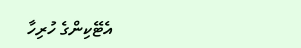އެޓޭކިންގެ ހުރިހާ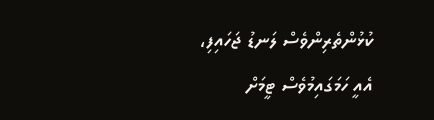ކުޅުންތެރިންވެސް ލަނޑު ޖަހައިފި، އެއީ ހަމަގައިމުވެސް ޓީމަށް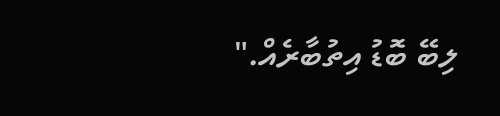ލިބޭ ބޮޑު އިތުބާރެއް."